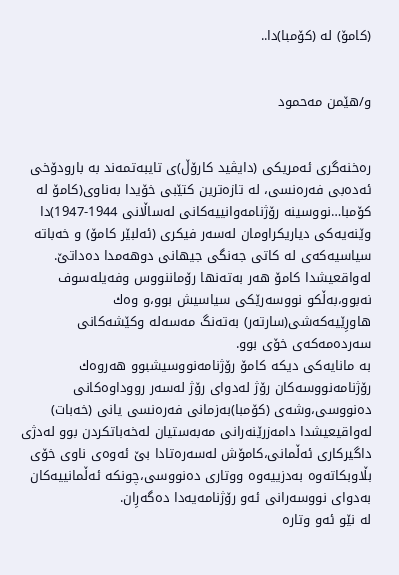(كامۆ) له‌ (كۆمبا)دا..


و/هێمن مه‌حمود


ره‌خنه‌گرى ئه‌مریكى (دایڤید كارۆڵ)ى تایبه‌تمه‌ند به‌ بارودۆخى ئه‌ده‌بى فه‌ره‌نسى، له‌ تازه‌ترین كتێبى خۆیدا به‌ناوى(كامۆ له‌ كۆمبا…نووسینه‌ رۆژنامه‌وانییه‌كانى له‌ساڵانى 1944-1947)دا وێنه‌یه‌كى دیاریكراومان له‌سه‌ر فیكرى (ئه‌لبێر كامۆ) و خه‌باته‌ سیاسیه‌كه‌ى له‌ كاتى جه‌نگى جیهانى دوهه‌مدا ده‌داتێ.
له‌واقعیشدا كامۆ هه‌ر به‌ته‌نها رۆماننووس وفه‌یله‌سوف نه‌بوو،به‌ڵكو نووسه‌رێكى سیاسیش بوو،و وه‌ك هاورِێیه‌كه‌شى(سارته‌ر) به‌ته‌نگ مه‌سه‌له‌ وكێشه‌كانى سه‌رده‌مه‌كه‌ى خۆى بوو.
به‌ مانایه‌كى دیكه‌ كامۆ رۆژنامه‌نووسیشبوو هه‌روه‌ك رۆژنامه‌نووسه‌كان رۆژ له‌دواى رۆژ له‌سه‌ر رووداوه‌كانى ده‌نووسى،وشه‌ى (كۆمبا)به‌زمانى فه‌ره‌نسى یانى (خه‌بات) له‌واقیعیشدا دامه‌زرێنه‌رانى مه‌به‌ستیان له‌خه‌باتكردن بوو له‌دژى داگیركارى ئه‌ڵمانى،كامۆش له‌سه‌ره‌تادا بێ ئه‌وه‌ى ناوى خۆى بڵاوبكاته‌وه‌ به‌دزییه‌وه‌ ووتارى ده‌نووسى،چونكه‌ ئه‌ڵمانییه‌كان به‌دواى نووسه‌رانى ئه‌و رۆژنامه‌یه‌دا ده‌گه‌رِان.
له‌ نێو ئه‌و وتاره‌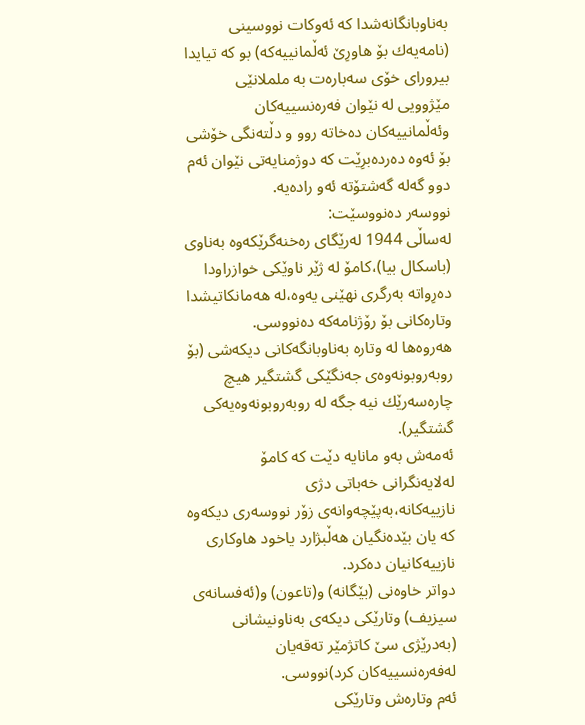به‌ناوبانگانه‌شدا كه‌ ئه‌وكات نووسینى (نامه‌یه‌ك بۆ هاورِێ ئه‌ڵمانییه‌كه‌) بو كه‌ تیایدا بیروراى خۆى سه‌باره‌ت به‌ ململانێى مێژوویى له‌ نێوان فه‌ره‌نسییه‌كان وئه‌ڵمانییه‌كان ده‌خاته‌ روو و دڵته‌نگى خۆشى بۆ ئه‌وه‌ ده‌رده‌برِێت كه‌ دوژمنایه‌تى نێوان ئه‌م دوو گه‌له‌ گه‌شتۆته‌ ئه‌و راده‌یه‌.
نووسه‌ر ده‌نووسێت:
له‌ساڵى 1944 له‌رێگاى ره‌خنه‌گرێكه‌وه‌ به‌ناوى (باسكال بیا)،كامۆ له‌ ژێر ناوێكى خوازراودا ده‌رِواته‌ به‌رگرى نهێنى یه‌وه‌،له‌ هه‌مانكاتیشدا وتاره‌كانى بۆ رۆژنامه‌كه‌ ده‌نووسى.
هه‌روه‌ها له‌ وتاره‌ به‌ناوبانگه‌كانى دیكه‌شى (بۆ روبه‌روبونه‌وه‌ى جه‌نگێكى گشتگیر هیچ چاره‌سه‌رێك نیه‌ جگه‌ له‌ روبه‌روبونه‌وه‌یه‌كى گشتگیر).
ئه‌مه‌ش به‌و مانایه‌ دێت كه‌ كامۆ له‌لایه‌نگرانى خه‌باتى دژى نازییه‌كانه‌،به‌پێچه‌وانه‌ى زۆر نووسه‌رى دیكه‌وه‌ كه‌ یان بێده‌نگیان هه‌ڵبژارد یاخود هاوكارى نازییه‌كانیان ده‌كرد.
دواتر خاوه‌نى (بێگانه‌) و(تاعون) و(ئه‌فسانه‌ى سیزیف) وتارێكى دیكه‌ى به‌ناونیشانى (به‌درێژى سێ كاتژمێر ته‌قه‌یان له‌فه‌ره‌نسییه‌كان كرد)نووسى.
ئه‌م وتاره‌ش وتارێكى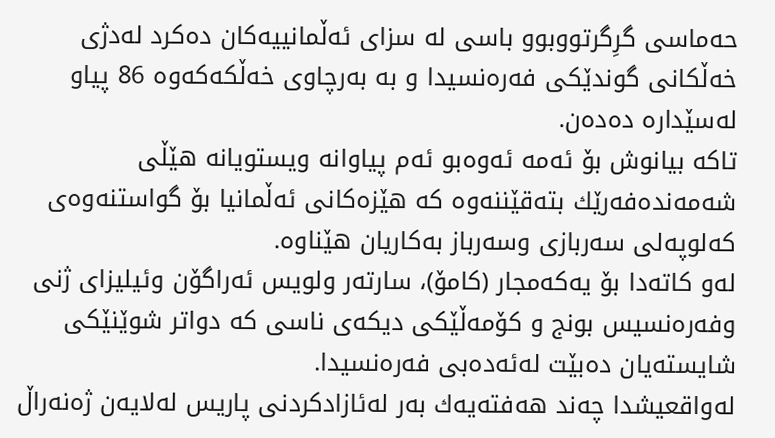حه‌ماسى گرِگرتووبوو باسى له‌ سزاى ئه‌ڵمانییه‌كان ده‌كرد له‌دژى خه‌ڵكانى گوندێكى فه‌ره‌نسیدا و به‌ به‌رچاوى خه‌ڵكه‌كه‌وه‌ 86 پیاو له‌سێداره‌ ده‌ده‌ن.
تاكه‌ بیانوش بۆ ئه‌مه‌ ئه‌وه‌بو ئه‌م پیاوانه‌ ویستویانه‌ هێڵى شه‌مه‌نده‌فه‌رێك بته‌قێننه‌وه‌ كه‌ هێزه‌كانى ئه‌ڵمانیا بۆ گواستنه‌وه‌ى كه‌لوپه‌لى سه‌ربازى وسه‌رباز به‌كاریان هێناوه‌.
له‌و كاته‌دا بۆ یه‌كه‌مجار (كامۆ)، سارته‌ر ولویس ئه‌راگۆن وئیلیزاى ژنى وفه‌ره‌نسیس بونج و كۆمه‌ڵێكى دیكه‌ى ناسى كه‌ دواتر شوێنێكى شایسته‌یان ده‌بێت له‌ئه‌ده‌بى فه‌ره‌نسیدا.
له‌واقعیشدا چه‌ند هه‌فته‌یه‌ك به‌ر له‌ئازادكردنى پاریس له‌لایه‌ن ژه‌نه‌راڵ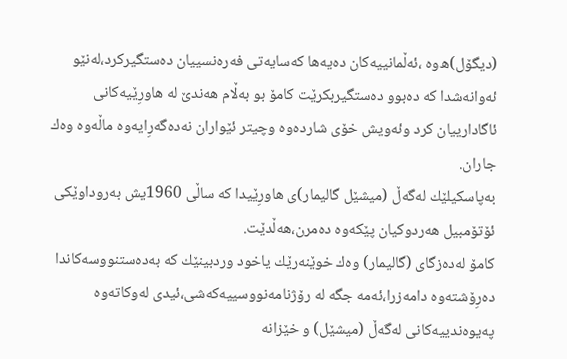(دیگۆل)ه‌وه‌ ،ئه‌ڵمانییه‌كان ده‌یه‌ها كه‌سایه‌تى فه‌ره‌نسییان ده‌ستگیركرد،له‌نێو ئه‌وانه‌شدا كه‌ ده‌بوو ده‌ستگیربكرێت كامۆ بو به‌ڵام هه‌ندێ له‌ هاورِێیه‌كانى ئاگادارییان كرد وئه‌ویش خۆى شارده‌وه‌ وچیتر ئێواران نه‌ده‌گه‌رِایه‌وه‌ ماڵه‌وه‌ وه‌ك جاران.
به‌پاسكیلێك له‌گه‌ڵ (میشێل گالیمار)ى هاورِێیدا كه‌ ساڵى 1960یش به‌روداوێكى ئۆتۆمبیل هه‌ردوكیان پێكه‌وه‌ ده‌مرن،هه‌ڵدێت.
كامۆ له‌ده‌زگاى (گالیمار) وه‌ك خوێنه‌رێك یاخود وردبینێك كه‌ به‌ده‌ستنووسه‌كاندا ده‌رِۆشته‌وه‌ دامه‌زرا،ئه‌مه‌ جگه‌ له‌ رۆژنامه‌نووسییه‌كه‌شى،ئیدى له‌وكاته‌وه‌ په‌یوه‌ندییه‌كانى له‌گه‌ڵ (میشێل) و خێزانه‌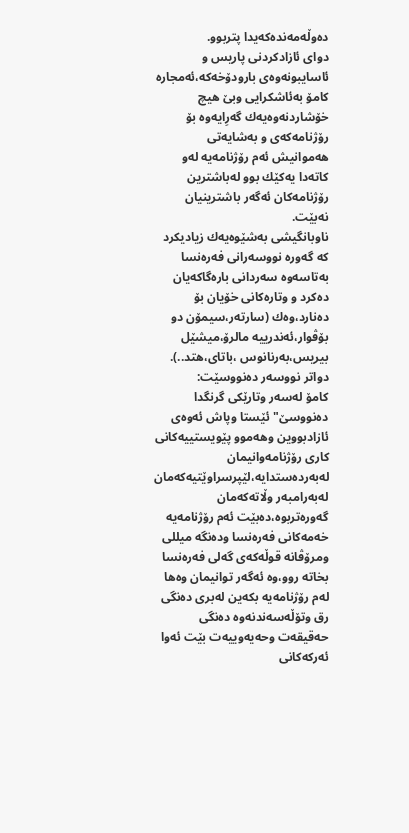ده‌وڵه‌مه‌نده‌كه‌یدا پتربوو.
دواى ئازادكردنى پاریس و ئاسایبونه‌وه‌ى بارودۆخه‌كه‌،ئه‌مجاره‌ كامۆ به‌ئاشكرایى وبێ هیچ خۆشاردنه‌وه‌یه‌ك گه‌رِایه‌وه‌ بۆ رۆژنامه‌كه‌ى و به‌شایه‌تى هه‌موانیش ئه‌م رۆژنامه‌یه‌ له‌و كاته‌دا یه‌كێك بوو له‌باشترین رۆژنامه‌كان ئه‌گه‌ر باشترینیان نه‌بێت.
ناوبانگیشى به‌شێوه‌یه‌ك زیادیكرد كه‌ گه‌وره‌ نووسه‌رانى فه‌ره‌نسا به‌تاسه‌وه‌ سه‌ردانى باره‌گاكه‌یان ده‌كرد و وتاره‌كانى خۆیان بۆ ده‌نارد،وه‌ك (سارته‌ر،سیمۆن دو بۆڤوار،ئه‌ندرییه‌ مالرۆ،میشێل بیریس،به‌رنانوس ،باتاى،هتد..).
دواتر نووسه‌ر ده‌نووسێت:
كامۆ له‌سه‌ر وتارێكى گرنگدا ده‌نووسێ"ئێستا وپاش ئه‌وه‌ى ئازادبووین وهه‌موو پێویستییه‌كانى كارى رۆژنامه‌وانیمان له‌به‌رده‌ستدایه‌،لێپرسراوێتیه‌كه‌مان له‌به‌رامبه‌ر وڵاته‌كه‌مان گه‌وره‌تربوه‌،ده‌بێت ئه‌م رۆژنامه‌یه‌ خه‌مه‌كانى فه‌ره‌نسا وده‌نگه‌ میللى ومرۆڤانه‌ قوڵه‌كه‌ى گه‌لى فه‌ره‌نسا بخاته‌ روو،وه‌ ئه‌گه‌ر توانیمان وه‌ها له‌م رۆژنامه‌یه‌ بكه‌ین له‌برى ده‌نگى رق وتۆڵه‌سه‌ندنه‌وه‌ ده‌نگى حه‌قیقه‌ت وحه‌یه‌وییه‌ت بێت ئه‌وا ئه‌ركه‌كانى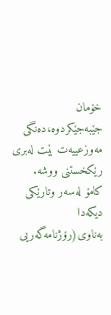خۆمان جێبه‌جێكردوه‌،ده‌نگى مه‌وزعییه‌ت بێت له‌برى رێكخستنى ووشه‌.
كامۆ له‌سه‌ر وتارێكى دیكه‌دا به‌ناوى(رۆژنامه‌گه‌ریى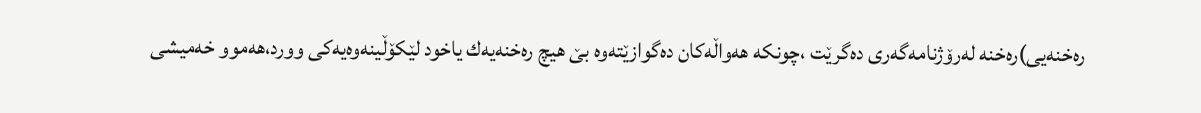ره‌خنه‌یى)ره‌خنه‌ له‌رۆژنامه‌گه‌رى ده‌گرێت ،چونكه‌ هه‌واڵه‌كان ده‌گوازێته‌وه‌ بێ هیچ ره‌خنه‌یه‌ك یاخود لێكۆڵینه‌وه‌یه‌كى وورد،هه‌موو خه‌میشى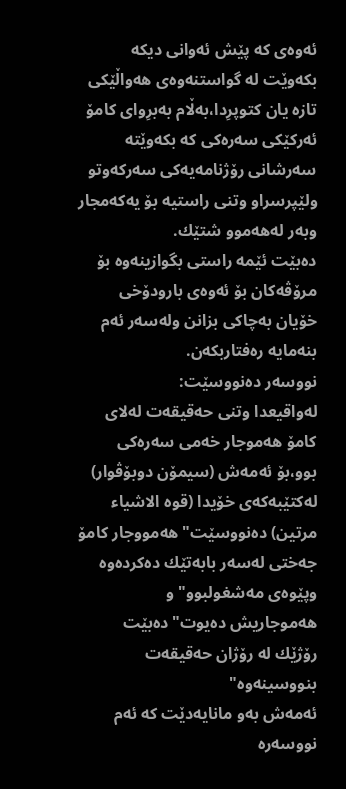ئه‌وه‌ی كه‌ پێش ئه‌وانى دیكه‌ بكه‌وێت له‌ گواستنه‌وه‌ى هه‌واڵێكى تازه‌ یان كتوپرِدا،به‌ڵام به‌برِواى كامۆ ئه‌ركێكى سه‌ره‌كى كه‌ بكه‌وێته‌ سه‌رشانى رۆژنامه‌یه‌كى سه‌ركه‌وتو ولێپرسراو وتنى راستیه‌ بۆ یه‌كه‌مجار وبه‌ر له‌هه‌موو شتێك.
ده‌بێت ئێمه‌ راستى بگوازینه‌وه‌ بۆ مرۆڤه‌كان بۆ ئه‌وه‌ى بارودۆخى خۆیان به‌چاكى بزانن وله‌سه‌ر ئه‌م بنه‌مایه‌ ره‌فتاربكه‌ن.
نووسه‌ر ده‌نووسێت:
له‌واقیعدا وتنى حه‌قیقه‌ت له‌لاى كامۆ هه‌موجار خه‌مى سه‌ره‌كى بوو،بۆ ئه‌مه‌ش (سیمۆن دوبۆڤوار) له‌كتێبه‌كه‌ى خۆیدا (قوه‌ الاشیاء مرتین) ده‌نووسێت"هه‌مووجار كامۆ جه‌ختى له‌سه‌ر بابه‌تێك ده‌كرده‌وه‌ وپێوه‌ى مه‌شغولبوو"و هه‌موجاریش ده‌یوت"ده‌بێت رۆژێك له‌ رۆژان حه‌قیقه‌ت بنووسینه‌وه‌"
ئه‌مه‌ش به‌و مانایه‌دێت كه‌ ئه‌م نووسه‌ره‌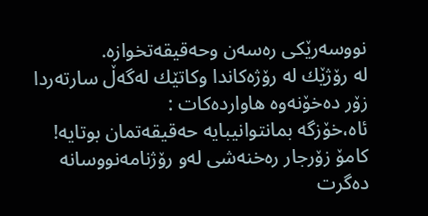نووسه‌رێكى ره‌سه‌ن وحه‌قیقه‌تخوازه‌.
له‌ رۆژێك له‌ رۆژه‌كاندا وكاتێك له‌گه‌ڵ سارته‌ردا زۆر ده‌خۆنه‌وه‌ هاوارده‌كات :
ئاه،خۆزگه‌ بمانتوانیبایه‌ حه‌قیقه‌تمان بوتایه‌!
كامۆ زۆرجار ره‌خنه‌شى له‌و رۆژنامه‌نووسانه‌ ده‌گرت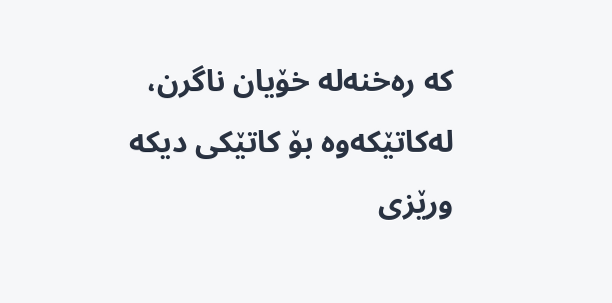كه‌ ره‌خنه‌له‌ خۆیان ناگرن، له‌كاتێكه‌وه‌ بۆ كاتێكى دیكه‌ ورێزى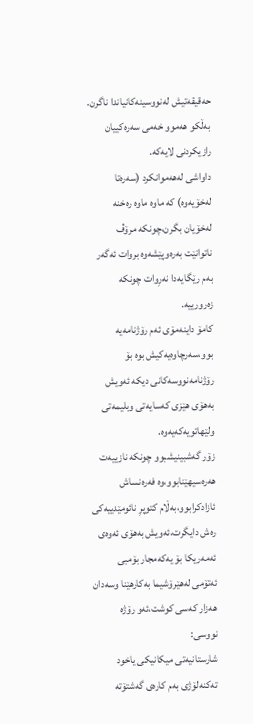حه‌قیقه‌تیش له‌نووسینه‌كانیاندا ناگرن.
به‌ڵكو هه‌موو خه‌مى سه‌ره‌كییان رازیكردنى لایه‌كه‌.
داواشی له‌هه‌موانكرد (سه‌ره‌تا له‌خۆیه‌وه‌) كه‌ ماوه‌ ماوه‌ ره‌خنه‌ له‌خۆیان بگرن،چونكه‌ مرۆڤ ناتوانێت به‌ره‌وپێشه‌وه‌ بروات ئه‌گه‌ر به‌م رێگایه‌دا نه‌رِوات چونكه‌ زه‌رورییه‌.
كامۆ داینه‌مۆى ئه‌م رۆژنامه‌یه‌ بوو،سه‌رچاوه‌یه‌كیش بوه‌ بۆ رۆژنامه‌نووسه‌كانى دیكه‌ ئه‌ویش به‌هۆى هێزى كه‌سایه‌تى وبلیمه‌تی ولێهاتویه‌كه‌یه‌وه‌.
زۆر گه‌شبینیشبوو چونكه‌ نازییه‌ت هه‌ره‌سیهێنابوو،وه‌ فه‌ره‌نساش ئازادكرابوو،به‌ڵام كتوپرِ نائومێدییه‌كى ره‌ش دایگرت،ئه‌ویش به‌هۆى ئه‌وه‌ى ئه‌مه‌ریكا بۆ یه‌كه‌مجار بۆمبى ئه‌تۆمى له‌هێرۆشیما به‌كارهێنا وسه‌دان هه‌زار كه‌سى كوشت،ئه‌و رۆژه‌ نووسى:
شارستانیه‌تى میكانیكى یاخود ته‌كنه‌لۆژى به‌م كاره‌ى گه‌شتۆته‌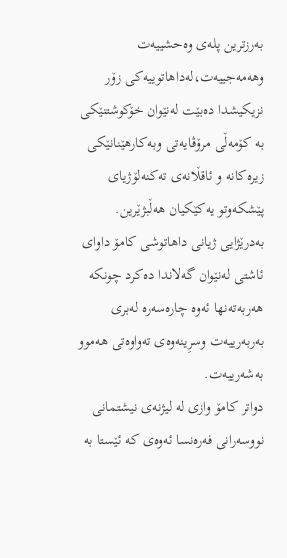به‌رزترین پله‌ى وه‌حشییه‌ت وهه‌مه‌جییه‌ت،له‌داهاتوییه‌كى زۆر نزیكیشدا ده‌بێت له‌نێوان خۆكوشتنێكى به‌ كۆمه‌ڵى مرۆڤایه‌تى وبه‌كارهێنانێكى زیره‌كانه‌ و ئاقڵانه‌ى ته‌كنه‌لۆژیاى پێشكه‌وتو یه‌كێكیان هه‌ڵبژێرین.
به‌درێژایى ژیانى داهاتوشى كامۆ داواى ئاشتى له‌نێوان گه‌لاندا ده‌كرد چونكه‌ هه‌ربه‌ته‌نها ئه‌وه‌ چاره‌سه‌ره‌ له‌برى به‌ربه‌رییه‌ت وسرِینه‌وه‌ى ته‌واوه‌تى هه‌موو به‌شه‌رییه‌ت.
دواتر كامۆ وازى له‌ لیژنه‌ى نیشتمانى نووسه‌رانى فه‌ره‌نسا ئه‌وه‌ى كه‌ ئێستا به‌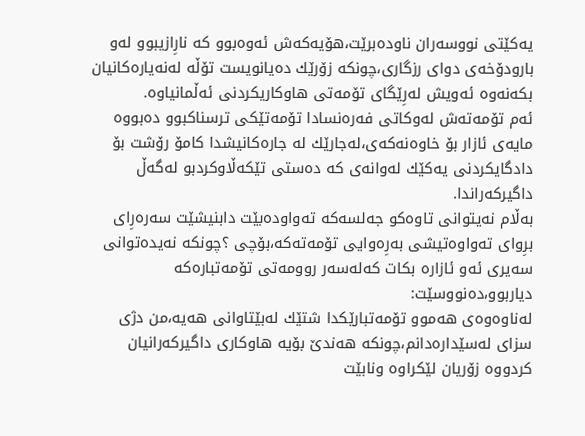یه‌كێتى نووسه‌ران ناوده‌برێت،هۆیه‌كه‌ش ئه‌وه‌بوو كه‌ نارِازیبوو له‌و بارودۆخه‌ى دواى رزگارى،چونكه‌ زۆرێك ده‌یانویست تۆڵه‌ له‌نه‌یاره‌كانیان بكه‌نه‌وه‌ ئه‌ویش له‌رِێگاى تۆمه‌تى هاوكاریكردنى ئه‌ڵمانیاوه‌.
ئه‌م تۆمه‌ته‌ش له‌وكاتى فه‌ره‌نسادا تۆمه‌تێكى ترسناكبوو ده‌بووه‌ مایه‌ى ئازار بۆ خاوه‌نه‌كه‌ى،له‌جارێك له‌ جاره‌كانیشدا كامۆ رۆشت بۆ دادگایكردنى یه‌كێك له‌وانه‌ى كه‌ ده‌ستى تێكه‌ڵاوكردبو له‌گه‌ڵ داگیركه‌راندا.
به‌ڵام نه‌یتوانى تاوه‌كو جه‌لسه‌كه‌ ته‌واوده‌بێت دابنیشێت سه‌ره‌رِاى برِواى ته‌واوه‌تیشى به‌رِه‌وایى تۆمه‌ته‌كه‌،بۆچى ؟چونكه‌ نه‌یده‌توانى سه‌یرى ئه‌و ئازاره‌ بكات كه‌له‌سه‌ر روومه‌تى تۆمه‌تباره‌كه‌ دیاربوو،ده‌نووسێت:
له‌ناوه‌وه‌ى هه‌موو تۆمه‌تبارێكدا شتێك له‌بێتاوانى هه‌یه‌،من دژى سزاى له‌سێداره‌دانم،چونكه‌ هه‌ندێ بۆیه‌ هاوكارى داگیركه‌رانیان كردووه‌ زۆریان لێكراوه‌ ونابێت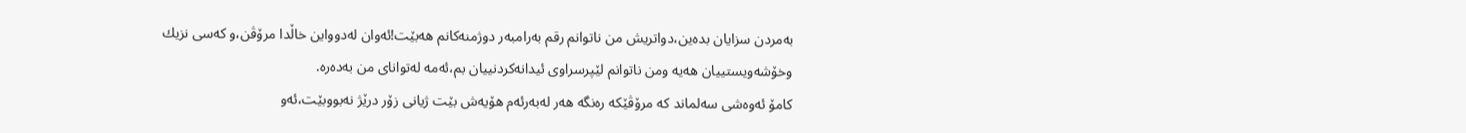به‌مردن سزایان بده‌ین،دواتریش من ناتوانم رقم به‌رامبه‌ر دوژمنه‌كانم هه‌بێت!ئه‌وان له‌دوواین خاڵدا مرۆڤن،و كه‌سى نزیك وخۆشه‌ویستییان هه‌یه‌ ومن ناتوانم لێپرسراوى ئیدانه‌كردنییان بم،ئه‌مه‌ له‌تواناى من به‌ده‌ره‌.
كامۆ ئه‌وه‌شى سه‌لماند كه‌ مرۆڤێكه‌ ره‌نگه‌ هه‌ر له‌به‌رئه‌م هۆیه‌ش بێت ژیانى زۆر درێژ نه‌بووبێت،ئه‌و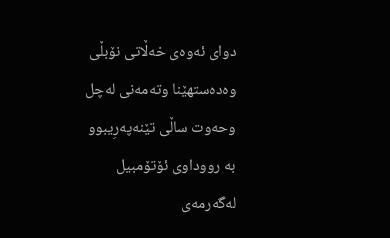دواى ئه‌وه‌ى خه‌ڵاتى نۆبڵى وه‌ده‌ستهێنا وته‌مه‌نى له‌چل وحه‌وت ساڵى تێنه‌په‌رِیبوو به‌ رووداوى ئۆتۆمبیل له‌گه‌رمه‌ى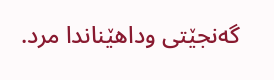گه‌نجێتى وداهێناندا مرد.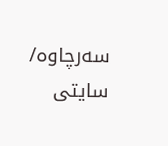سه‌رچاوه‌/
سایتى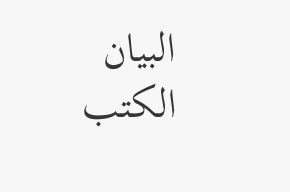البیان الكتب